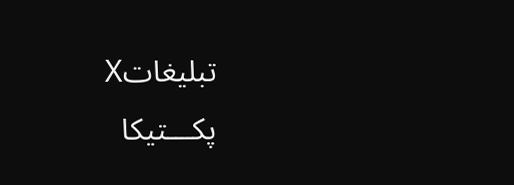تبليغاتX
پکـــتیکا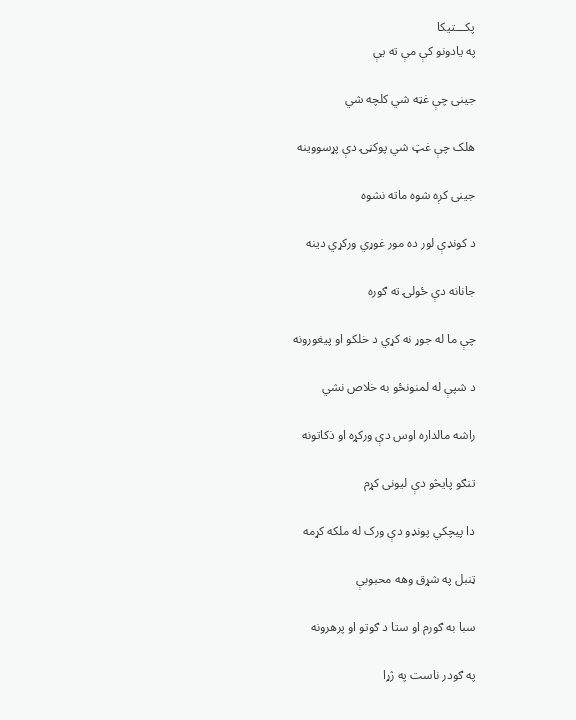پکـــتیکا
په یادونو کې مې ته یې

جینی چې غټه شي کلچه شي

هلک چې غټ شي پوکڼۍ دې پړسووینه

جینی کږه شوه ماته نشوه

د کونډې لور ده مور غوړي ورکړي دينه

جانانه دې ځولۍ ته ګوره

چې ما له جوړ نه کړي د خلکو او پیغورونه

د شپې له لمنونځو به خلاص نشي

راشه مالداره اوس دې ورکړه او ذکاتونه

تنګو پایڅو دې لیونی کړم

دا پیچکي پونډو دې ورک له ملکه کړمه

ټنبل په شړق وهه محبوبې

سبا به ګورم او ستا د ګوتو او پرهرونه

په ګودر ناست په ژړا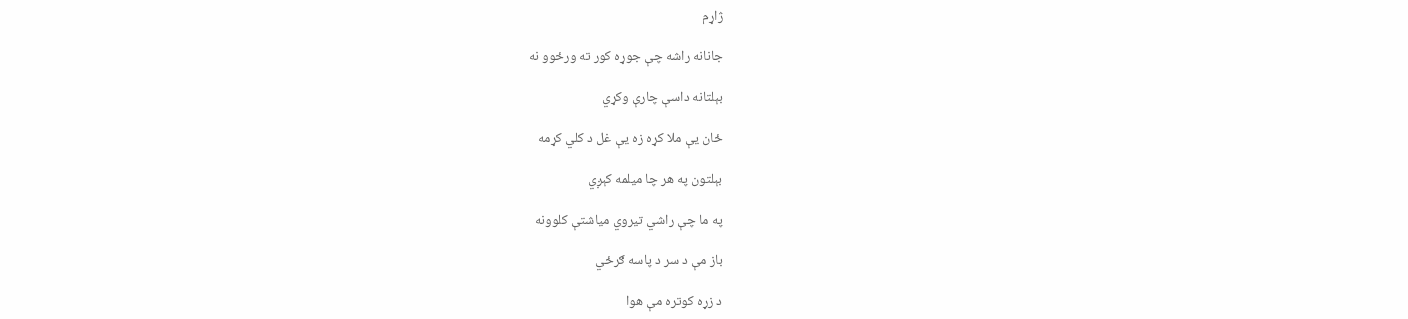ژاړم

جانانه راشه چې جوړه کور ته ورځوو نه

بېلتانه داسې چارې وکړي

ځان یې ملا کړه زه یې غل د کلي کړمه

بېلتون په هر چا میلمه کېږي

په ما چې راشي تیروي میاشتې کلوونه

باز مې د سر د پاسه ګرځي

د زړه کوتره مې هوا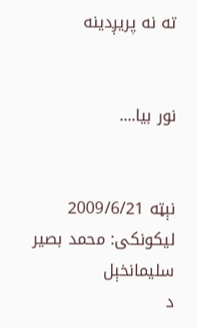ته نه پریږدینه


نور بیا....


نېټه 2009/6/21 لیکونکی: محمد بصیر سلیمانخېل
د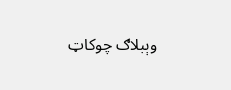وېبلاګ چوکاټ